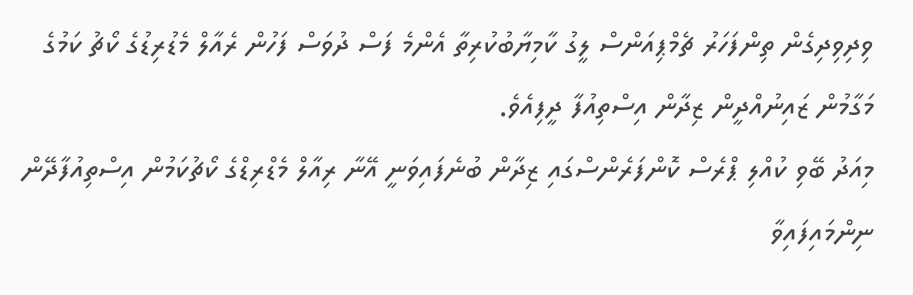ވިދިވިދިގެން ތިންފަހަރު ޗެމްޕިއަންސް ލީގު ކާމިޔާބުކުރިތާ އެންމެ ފަސް ދުވަސް ފަހުން ރެއާލް މެޑުރިޑުގެ ކޯޗު ކަމުގެ މަގާމުން ޒައިނުއްދީން ޒިދާން އިސްތިއުފާ ދީފިއެވެ.
މިއަދު ބޭވި ކުއްލި ޕްރެސް ކޮންފަރެންސްގައި ޒިދާން ބުނެފައިވަނީ އޭނާ ރިއާލް މެޑްރިޑްގެ ކޯޗުކަމުން އިސްތިއުފާދޭން ނިންމައިފައިވާ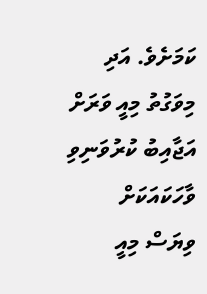ކަމަށެވެ. އަދި މިވަގުތު މިއީ ވަރަށް އަޖާއިބު ކުރުވަނިވި ވާހަކައަކަށް ވިޔަސް މިއީ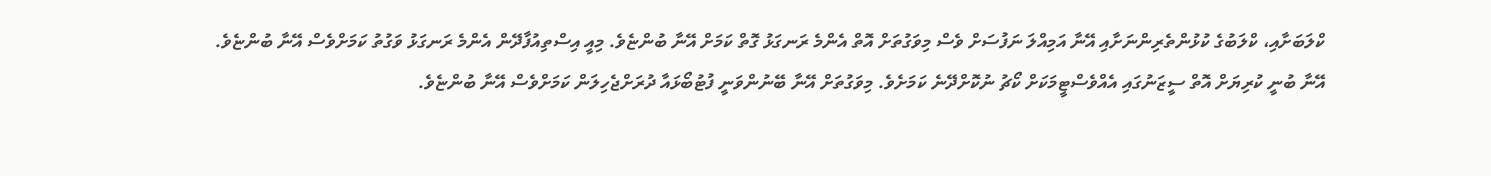ކްލަބަށާއި، ކްލަބުގެ ކުޅުންތެރިންނަށާއި އޭނާ އަމިއްލަ ނަފުސަށް ވެސް މިވަގުތަށް އޮތް އެންމެ ރަނގަޅު ގޮތް ކަމަށް އޭނާ ބުންޏެވެ. މިއީ އިސްތިއުފާދޭން އެންމެ ރަނގަޅު ވަގުތު ކަމަށްވެސް އޭނާ ބުންޏެވެ.
އޭނާ ބުނީ ކުރިޔަށް އޮތް ސީޒަނުގައި އެއްވެސްޓީމަކަށް ކޯޗު ނުކޮށްދޭނެ ކަމަށެވެ. މިވަގުތަށް އޭނާ ބޭނުންވަނީ ފުޓުބޯޅައާ ދުރަށްޖެހިލަން ކަމަށްވެސް އޭނާ ބުންޏެވެ.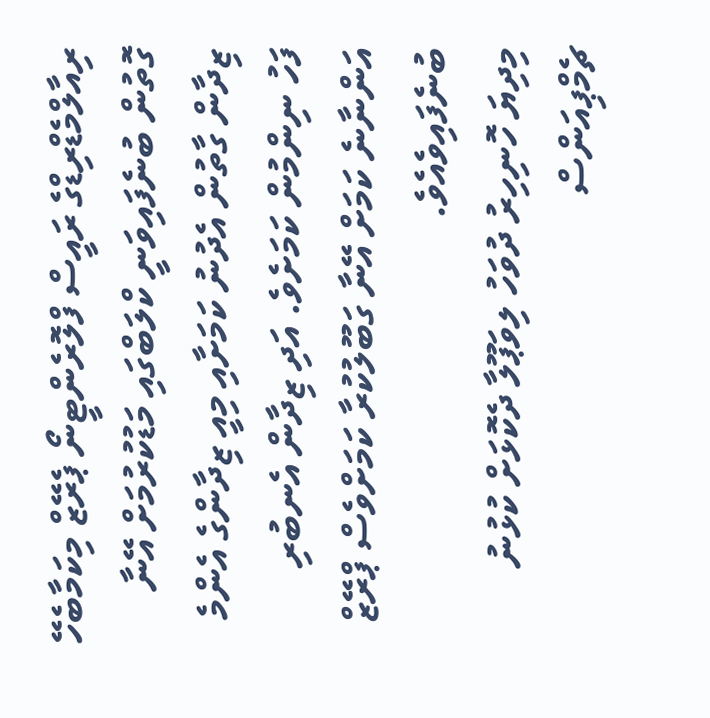ރިއާލްމެޑްރިޑްގެ ރައީސް ފްލޮރެންޓީނޯ ޕެރޭޒް މިކަމާބެހޭ ގޮތުން ބުނެފައިވަނީ ކްލަބްގައި މަޑުކުރުމަށް އޭނާ ޒިދާން ގާތުން އެދުނު ކަމަށާއި މިއީ ޒިދާންގެ އެންމެ ފަހު ނިންމުން ކަމަށެވެ. އަދި ޒިދާން އެނބުރި އަންނާނެ ކަމަށް އޭނާ ގަބޫލުކުރާ ކަމަށްވެސް ޕްރޭޒް ބުނެފައިވެއެވެ.
މިދިޔަ ހޮނިހިރު ދުވަހު ލިވަޕޫލާ ދެކޮޅަށް ކުޅުނު ޗެމްޕިއަންސް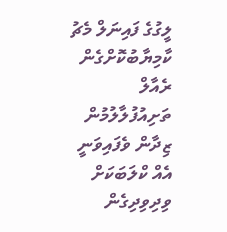ލީގުގެ ފައިނަލް މެޗު ކާމިޔާބުކޮށްގެން ރެއާލް ތަށިއުފުލާލުމުން ޒިދާން ވެފައިވަނީ އެއް ކްލަބަކަށް ވިދިވިދިގެން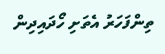ތިންފަހަރު އެތަށި ހޯދައިދިން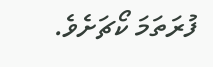ފުރަތަމަ ކޯޗަށެވެ.